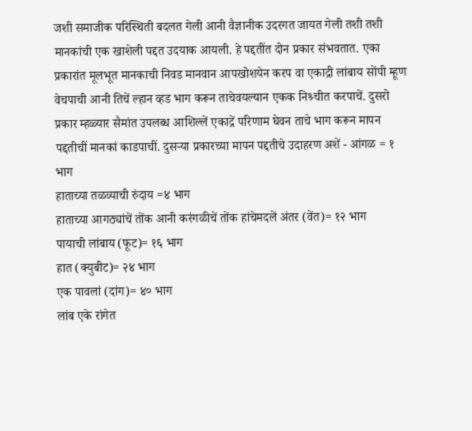जशी समाजीक परिस्थिती बदलत गेली आनी वैज्ञानीक उदरगत जायत गेली तशी तशी मानकांची एक खाशेली पद्दत उदयाक आयली. हे पद्दतींत दोन प्रकार संभवतात. एका प्रकारांत मूलभूत मानकाची निवड मानवान आपखोशयेन करप वा एकाद्री लांबाय सोंपी म्हूण वेचपाची आनी तिचें ल्हान व्हड भाग करून ताचेवयल्यान एकक निश्र्चीत करपाचें. दुसरो प्रकार म्हळ्यार सैमांत उपलब्ध आशिल्लें एकाद्रें परिणाम घेवन ताचे भाग करून मापन पद्दतीचीं मानकां काडपाचीं. दुसऱ्या प्रकारच्या मापन पद्दतीचे उदाहरण अशें - आंगळ = १ भाग
हाताच्या तळव्याची रुंदाय =४ भाग
हाताच्या आगठ्यांचें तोंक आनी करंगळीचें तोंक हांचेमदलें अंतर (वेंत)= १२ भाग
पायाची लांबाय (फूट)= १६ भाग
हात (क्युबीट)= २४ भाग
एक पावलां (दांग)= ४० भाग
लांब एके रांगेत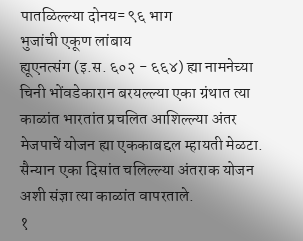पातळिल्ल्या दोनय= ९६ भाग
भुजांची एकूण लांबाय
ह्यूएनत्संग (इ.स. ६०२ - ६६४) ह्या नामनेच्या चिनी भोंवडेकारान बरयल्ल्या एका ग्रंथात त्या काळांत भारतांत प्रचलित आशिल्ल्या अंतर मेजपाचें योजन ह्या एककाबद्दल म्हायती मेळटा. सैन्यान एका दिसांत चलिल्ल्या अंतराक योजन अशी संज्ञा त्या काळांत वापरताले.
१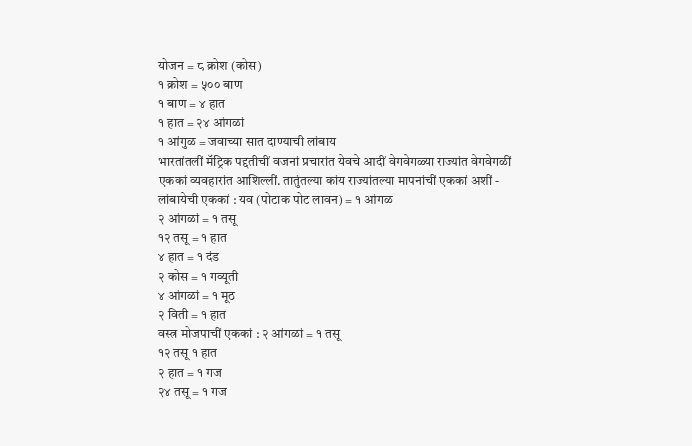योजन = ८ क्रोश (कोस)
१ क्रोश = ५०० बाण
१ बाण = ४ हात
१ हात = २४ आंगळां
१ आंगुळ = जवाच्या सात दाण्याची लांबाय
भारतांतलीं मॅट्रिक पद्दतीचीं वजनां प्रचारांत येवचे आदीं वेगवेगळ्या राज्यांत वेगवेगळीं एककां व्यवहारांत आशिल्लीं. तातुंतल्या कांय राज्यांतल्या मापनांचीं एककां अशीं -
लांबायेची एककां : यव (पोटाक पोट लावन) = १ आंगळ
२ आंगळां = १ तसू
१२ तसू = १ हात
४ हात = १ दंड
२ कोस = १ गव्यूती
४ आंगळां = १ मूठ
२ विती = १ हात
वस्त्र मोजपाचीं एककां : २ आंगळां = १ तसू
१२ तसू १ हात
२ हात = १ गज
२४ तसू = १ गज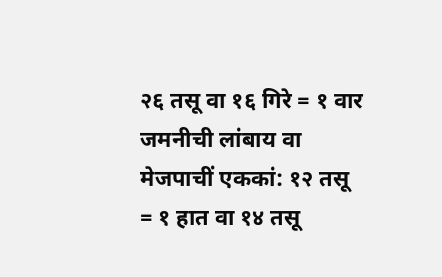२६ तसू वा १६ गिरे = १ वार
जमनीची लांबाय वा मेजपाचीं एककां: १२ तसू = १ हात वा १४ तसू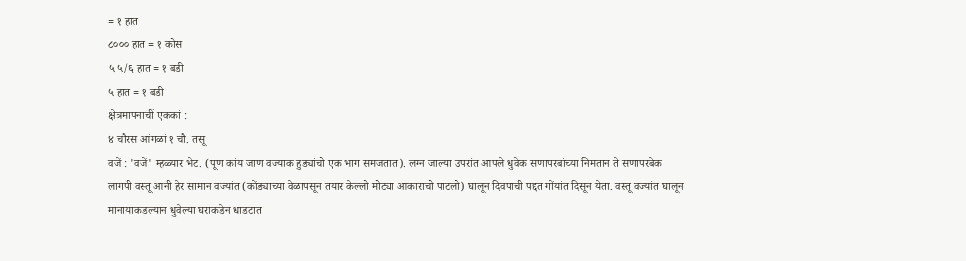= १ हात
८००० हात = १ कोस
५ ५/६ हात = १ बडी
५ हात = १ बडी
क्षेत्रमापनाचीं एककां :
४ चौरस आंगळां १ चौ. तसू
वजें : 'वजें' म्हळ्यार भेट. (पूण कांय जाण वज्याक हुड्यांचो एक भाग समजतात). लग्न जाल्या उपरांत आपले धुवेक सणापरबांच्या निमतान ते सणापरबेक लागपी वस्तू आनी हेर सामान वज्यांत (कोंड्याच्या वेळापसून तयार केल्लो मोट्या आकाराचो पाटलो) घालून दिवपाची पद्दत गोंयांत दिसून येता. वस्तू वज्यांत घालून मानायाकडल्यान धुवेल्या घराकडेन धाडटात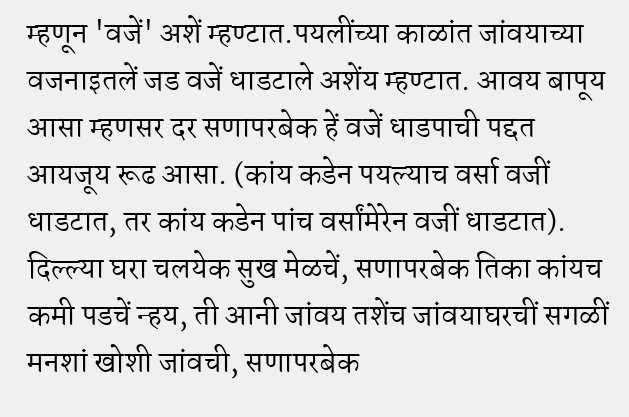म्हणून 'वजें' अशें म्हण्टात.पयलींच्या काळांत जांवयाच्या वजनाइतलें जड वजें धाडटाले अशेंय म्हण्टात. आवय बापूय आसा म्हणसर दर सणापरबेक हें वजें धाडपाची पद्दत आयजूय रूढ आसा. (कांय कडेन पयल्याच वर्सा वजीं धाडटात, तर कांय कडेन पांच वर्सांमेरेन वजीं धाडटात).
दिल्ल्या घरा चलयेक सुख मेळचें, सणापरबेक तिका कांयच कमी पडचें न्हय, ती आनी जांवय तशेंच जांवयाघरचीं सगळीं मनशां खोशी जांवची, सणापरबेक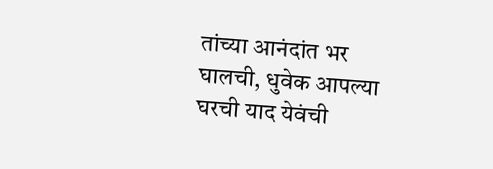तांच्या आनंदांत भर घालची, धुवेक आपल्या घरची याद येवंची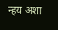न्हय अशा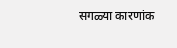सगळ्या कारणांक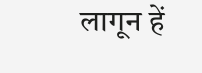लागून हें